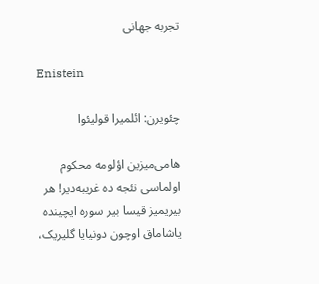تجربه جهانی‌

Enistein

چئویرن: ائلمیرا قولیئوا

هامی‌میزین اؤلومه محکوم اولماسی نئجه ده غریبه‌دیر! هر بیریمیز قیسا بیر سوره ایچینده یاشاماق اوچون دونیایا گلیریک،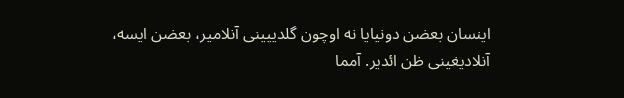اینسان بعضن دونیایا نه اوچون گلدییینی آنلامیر، بعضن ایسه، آنلادیغینی ظن ائدیر. آمما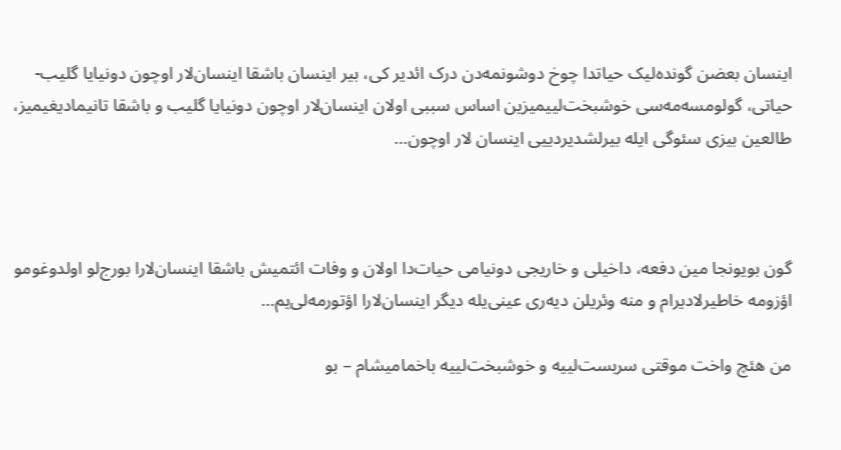اینسان بعضن گونده‌لیک حیاتدا چوخ دوشونمه‌دن درک ائدیر کی، بیر اینسان باشقا اینسان‌لار اوچون دونیایا گلیب- حیاتی، گولومسه‌مه‌سی خوشبخت‌لییمیزین اساس سببی اولان اینسان‌لار اوچون دونیایا گلیب و باشقا تانیمادیغیمیز، طالعین بیزی سئوگی ایله بیرلشدیردییی اینسان لار اوچون…



گون بویونجا مین دفعه، داخیلی و خاریجی دونیامی حیات‌دا اولان و وفات ائتمیش باشقا اینسان‌لارا بورج‌لو اولدوغومو اؤزومه خاطیرلادیرام و منه وئریلن دیه‌ری عینی‌یله دیگر اینسان‌لارا اؤتورمه‌لی‌یم…

من هئچ واخت موقتی سربست‌لییه و خوشبخت‌لییه باخمامیشام – بو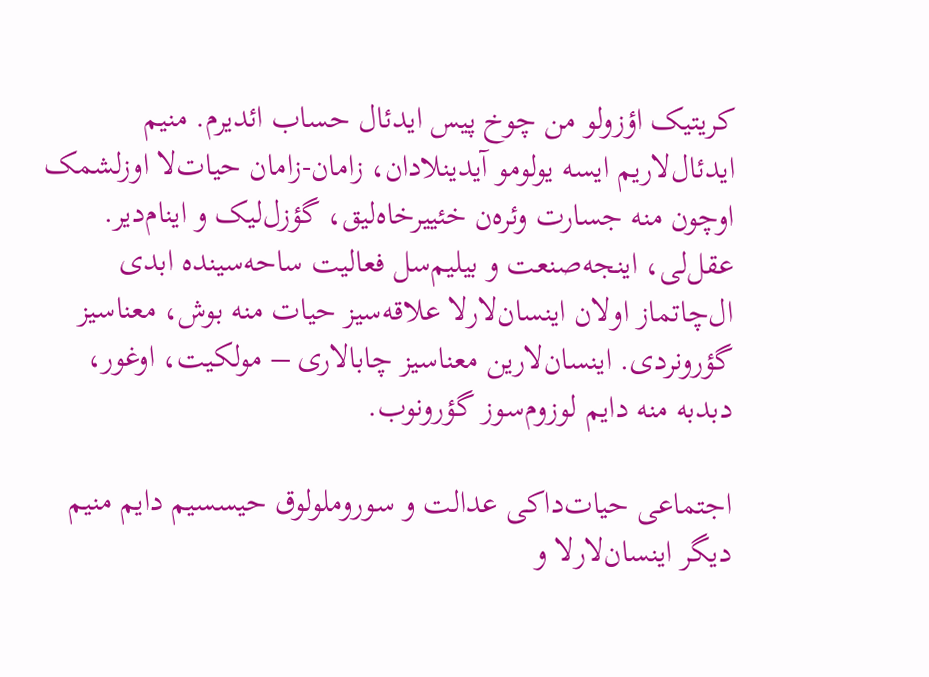کریتیک اؤزولو من چوخ پیس ایدئال حساب ائدیر‌م. منیم ایدئال‌لاریم ایسه یولومو آیدینلادان، زامان-زامان حیات‌لا اوزلشمک اوچون منه جسارت وئره‌ن خئییرخاه‌لیق، گؤزل‌لیک و اینام‌دیر. عقل‌لی، اینجه‌صنعت و بیلیم‌سل فعالیت ساحه‌سینده ابدی ال‌چاتماز اولان اینسان‌لارلا علاقه‌سیز حیات منه بوش، معناسیز گؤرونردی. اینسان‌لارین معناسیز چابالاری – مولکیت، اوغور، دبدبه منه دایم لوزوم‌سوز گؤرونوب.

اجتماعی حیات‌داکی عدالت و سوروملولوق حیسسیم دایم منیم دیگر اینسان‌لارلا و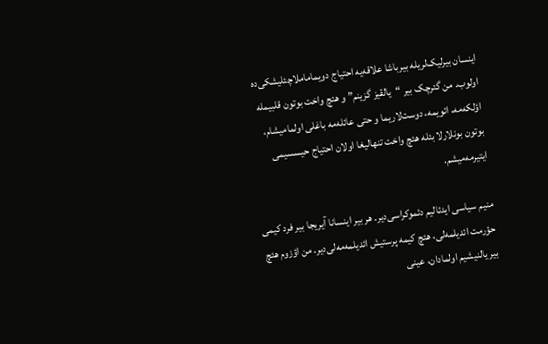اینسان بیرلیک‌لریله بیرباشا علاقه‌یه احتیاج دویماماملاچئلیشکی‌ده اولوب. من گئرچک بیر “یالقیز گزینم” و هئچ واخت بوتون قلبیمله اؤلکه‌مه، ائویمه، دوست‌لاریما و حتی عائله‌مه باغلی اولمامیشام، بوتون بونلارلا بئله هئچ واخت تنهالیغا اولان احتیاج حیسسیمی ایتیرمه‌میشم.

منیم سیاسی ایدئالیم دئموکراسی‌دیر. هر بیر اینسانا آیریجا بیر فرد کیمی حؤرمت ائدیلمه‌لی، هئچ کیمه پرستیش ائدیلمه‌مه‌لی‌دیر. من اؤزوم هئچ بیر یالنیشیم اولمادان، عینی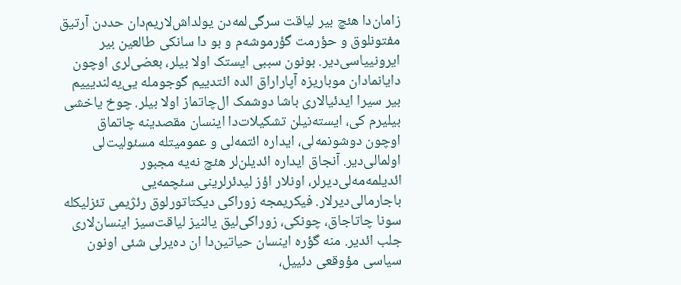زامان‌دا هئچ بیر لیاقت سرگی‌لمه‌دن یولداش‌لاریم‌دان حددن آرتیق مفتونلوق و حؤرمت گؤرموشه‌م و بو دا سانکی طالعین بیر ایرونییاسی‌دیر. بونون سببی ایستک اولا بیلر، بعضی‌لری اوچون دایانمادان موباریزه آپاراراق الده ائتدییم گوجومله یی‌یه‌لندیییم بیر سیرا ایدئیالاری باشا دوشمک ال‌چاتماز اولا بیلر. چوخ یاخشی بیلیرم کی، ایسته‌نیلن تشکیلات‌دا اینسان مقصدینه چاتماق اوچون دوشونمه‌لی، ایداره ائتمه‌لی و عمومیتله مسئولیت‌لی اولمالی‌دیر. آنجاق ایداره ائدیلن‌لر هئچ نه‌یه مجبور ائدیلمه‌مه‌لی‌دیرلر، اونلار اؤز لیدئرلرینی سئچمه‌یی باجارمالی‌دیرلار. فیکریمجه زوراکی دیکتاتورلوق رئژیمی تئزلیکله سونا چاتاجاق، چونکی، زوراکی‌لیق یالنیز لیاقت‌سیز اینسان‌لاری جلب ائدیر. منه گؤره اینسان حیاتین‌دا ان ده‌یرلی شئی اونون سیاسی مؤوقعی دئییل،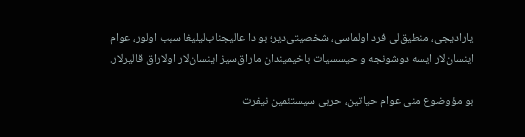یارادیجی، منطیق‌لی فرد اولماسی، شخصیتی‌دیر؛ بو دا عالیجناب‌لیلیغا سبب اولور، عوام اینسان‌لار ایسه دوشونجه و حیسسیات باخیمیندان ماراق‌سیز اینسان‌لار اولاراق قالیرلار.

بو مؤوضوع منی عوام حیاتین، حربی سیستئمین نیفرت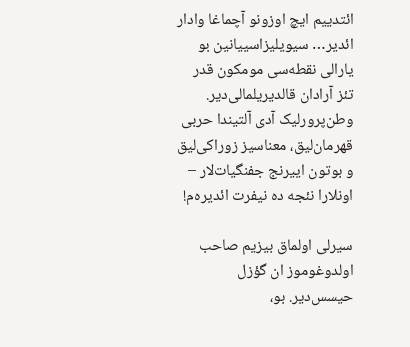ائتدییم ایچ اوزونو آچماغا وادار ائدیر… سیویلیزاسییانین بو یارالی نقطه‌سی مومکون قدر تئز آرادان قالدیریلمالی‌دیر. وطن‌پرورلیک آدی آلتیندا حربی قهرمان‌لیق، معناسیز زوراکی‌لیق و بوتون اییرنج جفنگیات‌لار – اونلارا نئجه ده نیفرت ائدیره‌م!

سیرلی اولماق بیزیم صاحب اولدوغوموز ان گؤزل حیسس‌دیر. بو،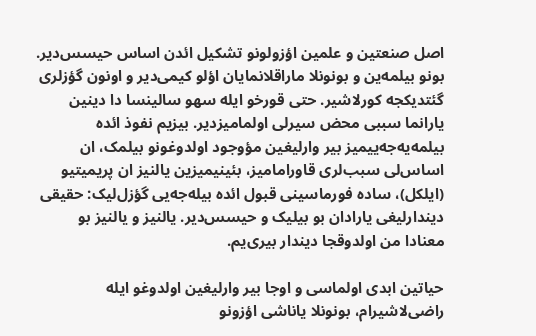اصل صنعتین و علمین اؤزولونو تشکیل ائد‌ن اساس حیسس‌دیر. بونو بیلمه‌ین و بونونلا ماراقلانمایان اؤلو کیمی‌دیر و اونون گؤزلری گئتدیکجه کورلاشیر. حتی قورخو ایله سهو سالینسا دا دینین یارانما سببی محض سیرلی اولمامیزدیر. بیزیم نفوذ ائده بیلمه‌یه‌جه‌ییمیز بیر وارلیغین مؤوجود اولدوغونو بیلمک، ان اساس‌لی سبب‌لری قاورامامیز، بئینیمیزین یالنیز ان پریمیتیو (ایلکل)، ساده فورماسینی قبول ائده بیله‌جه‌یی گؤزل‌لیک: حقیقی دیندارلیغی یارادان بو بیلیک و حیسس‌دیر. یالنیز و یالنیز بو معنادا من اولدوقجا دیندار بیری‌یم.

حیاتین ابدی اولماسی و اوجا بیر وارلیغین اولدوغو ایله راضی‌لاشیرام، بونونلا یاناشی اؤزونو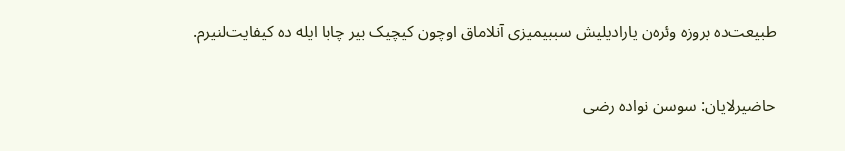طبیعت‌ده بروزه وئره‌ن یارادیلیش سببیمیزی آنلاماق اوچون کیچیک بیر چابا ایله ده کیفایت‌لنیرم.

حاضیرلایان: سوسن نواده رضی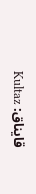قایناق: Kultaz